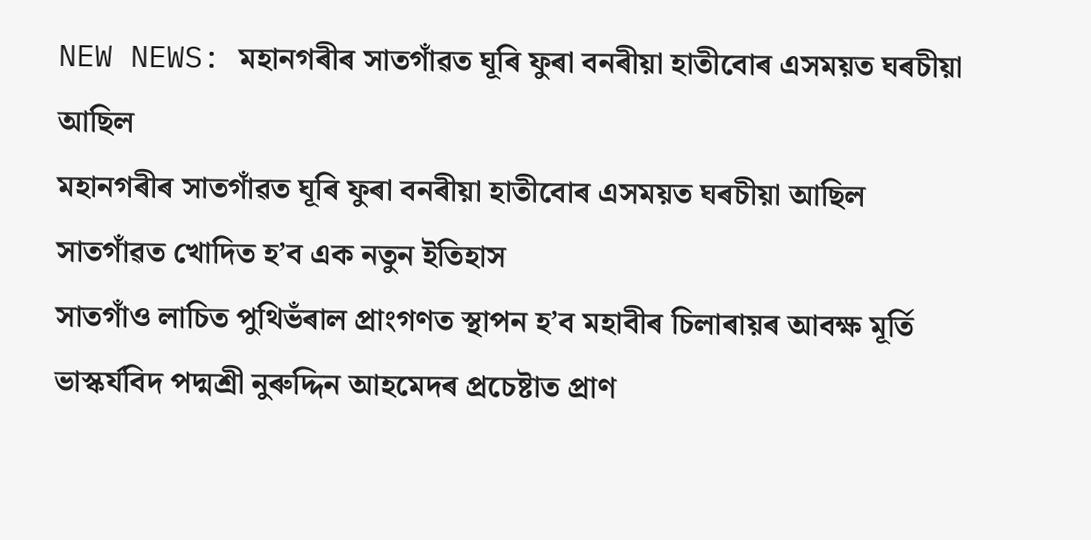NEW NEWS: মহানগৰীৰ সাতগাঁৱত ঘূৰি ফুৰা বনৰীয়া হাতীবোৰ এসময়ত ঘৰচীয়া আছিল
মহানগৰীৰ সাতগাঁৱত ঘূৰি ফুৰা বনৰীয়া হাতীবোৰ এসময়ত ঘৰচীয়া আছিল
সাতগাঁৱত খোদিত হ’ব এক নতুন ইতিহাস
সাতগাঁও লাচিত পুথিভঁৰাল প্ৰাংগণত স্থাপন হ’ব মহাবীৰ চিলাৰায়ৰ আবক্ষ মূৰ্তি
ভাস্কৰ্যবিদ পদ্মশ্ৰী নুৰুদ্দিন আহমেদৰ প্ৰচেষ্টাত প্ৰাণ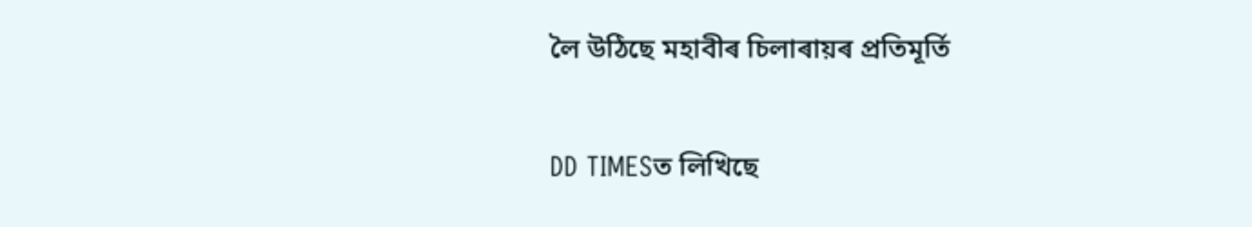লৈ উঠিছে মহাবীৰ চিলাৰায়ৰ প্ৰতিমূৰ্তি

DD TIMESত লিখিছে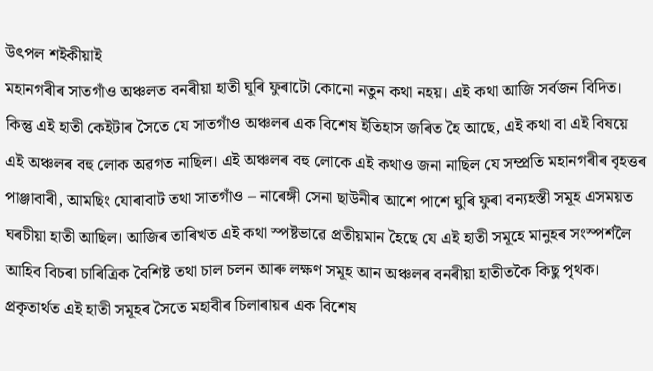উৎপল শইকীয়াই
মহানগৰীৰ সাতগাঁও অঞ্চলত বনৰীয়া হাতী ঘূৰি ফুৰাটো কোনো নতুন কথা নহয়। এই কথা আজি সৰ্বজন বিদিত। কিন্তু এই হাতী কেইটাৰ সৈতে যে সাতগাঁও অঞ্চলৰ এক বিশেষ ইতিহাস জৰিত হৈ আছে, এই কথা বা এই বিষয়ে এই অঞ্চলৰ বহু লোক অৱগত নাছিল। এই অঞ্চলৰ বহু লোকে এই কথাও জনা নাছিল যে সম্প্ৰতি মহানগৰীৰ বৃহত্তৰ পাঞ্জাবাৰী, আমছিং যোৰাবাট তথা সাতগাঁও – নাৰেঙ্গী সেনা ছাউনীৰ আশে পাশে ঘুৰি ফুৰা বন্যহস্তী সমূহ এসময়ত ঘৰচীয়া হাতী আছিল। আজিৰ তাৰিখত এই কথা স্পষ্টভাৱে প্ৰতীয়মান হৈছে যে এই হাতী সমূহে মানুহৰ সংস্পৰ্শলৈ আহিব বিচৰা চাৰিত্ৰিক বৈশিষ্ট তথা চাল চলন আৰু লক্ষণ সমূহ আন অঞ্চলৰ বনৰীয়া হাতীতকৈ কিছু পৃথক। প্ৰকৃতাৰ্থত এই হাতী সমূহৰ সৈতে মহাবীৰ চিলাৰায়ৰ এক বিশেষ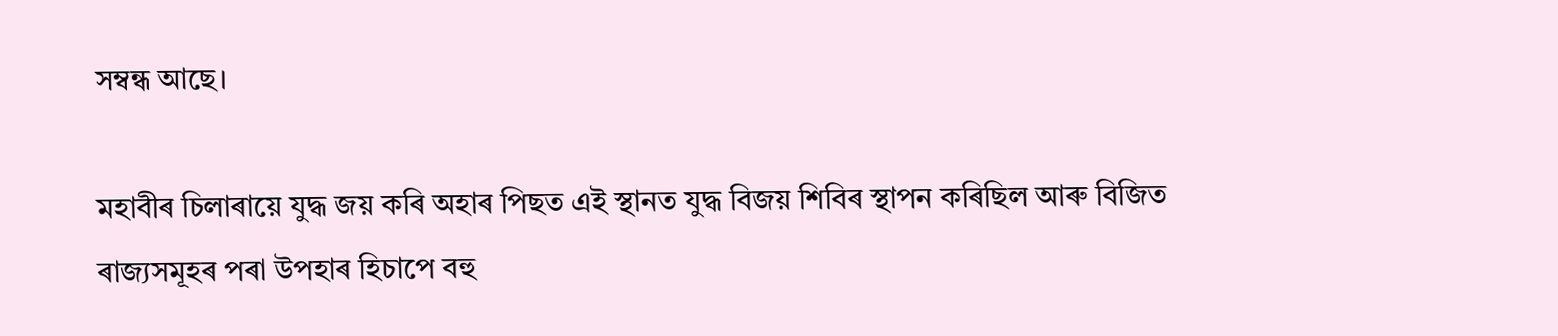সম্বন্ধ আছে।

মহাবীৰ চিলাৰায়ে যুদ্ধ জয় কৰি অহাৰ পিছত এই স্থানত যুদ্ধ বিজয় শিবিৰ স্থাপন কৰিছিল আৰু বিজিত ৰাজ্যসমূহৰ পৰা উপহাৰ হিচাপে বহু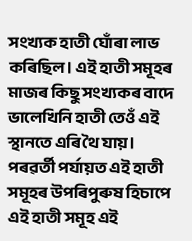সংখ্যক হাতী ঘোঁৰা লাভ কৰিছিল। এই হাতী সমূহৰ মাজৰ কিছু সংখ্যকৰ বাদে ভালেখিনি হাতী তেওঁ এই স্থানতে এৰি থৈ যায়। পৰৱৰ্তী পৰ্যায়ত এই হাতী সমূহৰ উপৰিপুৰুষ হিচাপে এই হাতী সমূহ এই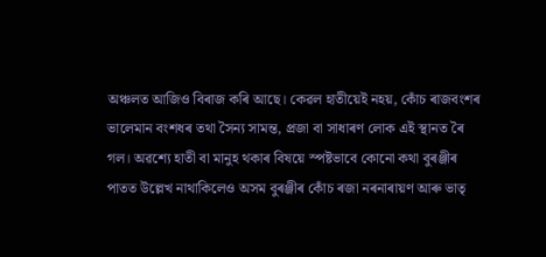অঞ্চলত আজিও বিৰাজ কৰি আছে। কেৱল হাতীয়েই নহয়, কোঁচ ৰাজবংশৰ ভালেমান বংশধৰ তথা সৈন্য সামন্ত, প্ৰজা বা সাধাৰণ লোক এই স্থানত ৰৈ গল। অৱশ্যে হাতী বা মানুহ থকাৰ বিষয়ে স্পষ্টভাবে কোনো কথা বুৰঞ্জীৰ পাতত উল্লেখ নাথাকিলেও অসম বুৰঞ্জীৰ কোঁচ ৰজা নৰনাৰায়ণ আৰু ভাতৃ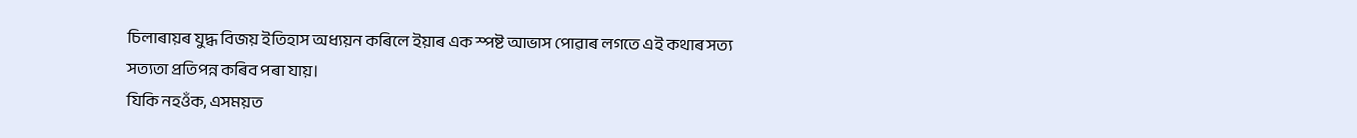চিলাৰায়ৰ যুদ্ধ বিজয় ইতিহাস অধ্যয়ন কৰিলে ইয়াৰ এক স্পষ্ট আভাস পোৱাৰ লগতে এই কথাৰ সত্য সত্যতা প্ৰতিপন্ন কৰিব পৰা যায়।
যিকি নহওঁক, এসময়ত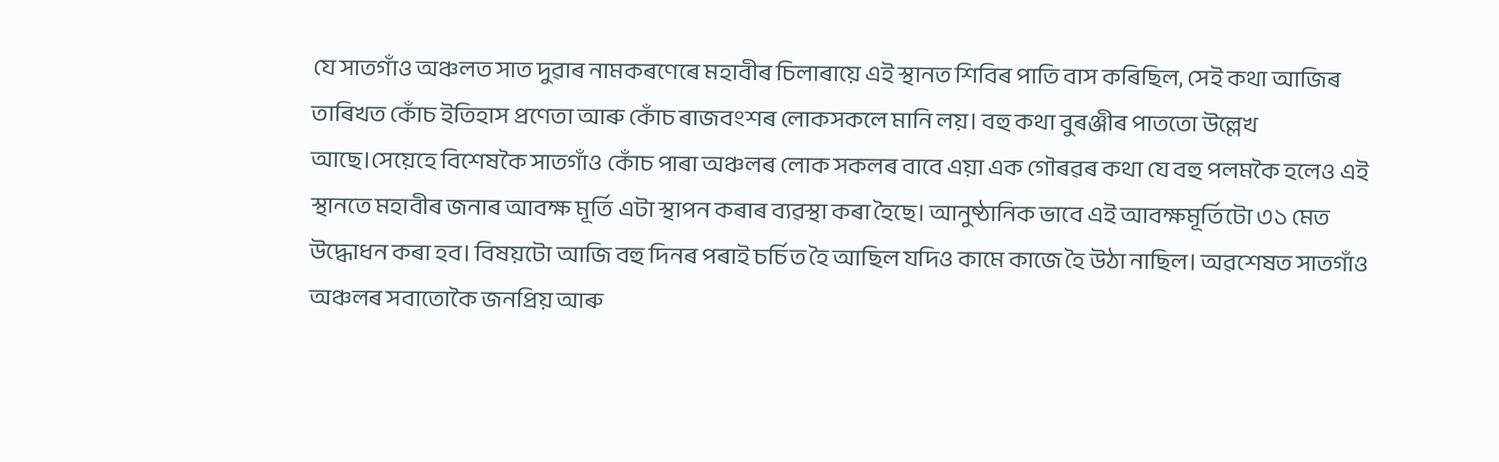যে সাতগাঁও অঞ্চলত সাত দুৱাৰ নামকৰণেৰে মহাবীৰ চিলাৰায়ে এই স্থানত শিবিৰ পাতি বাস কৰিছিল, সেই কথা আজিৰ তাৰিখত কোঁচ ইতিহাস প্ৰণেতা আৰু কোঁচ ৰাজবংশৰ লোকসকলে মানি লয়। বহু কথা বুৰঞ্জীৰ পাততো উল্লেখ আছে।সেয়েহে বিশেষকৈ সাতগাঁও কোঁচ পাৰা অঞ্চলৰ লোক সকলৰ বাবে এয়া এক গৌৰৱৰ কথা যে বহু পলমকৈ হলেও এই স্থানতে মহাবীৰ জনাৰ আবক্ষ মূৰ্তি এটা স্থাপন কৰাৰ ব্যৱস্থা কৰা হৈছে। আনুষ্ঠানিক ভাবে এই আবক্ষমূৰ্তিটো ৩১ মেত উদ্ধোধন কৰা হব। বিষয়টো আজি বহু দিনৰ পৰাই চৰ্চিত হৈ আছিল যদিও কামে কাজে হৈ উঠা নাছিল। অৱশেষত সাতগাঁও অঞ্চলৰ সবাতোকৈ জনপ্ৰিয় আৰু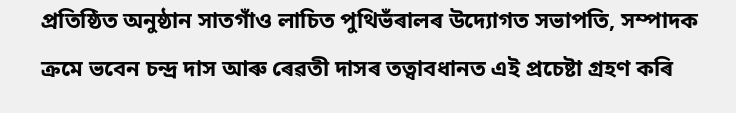প্ৰতিষ্ঠিত অনুষ্ঠান সাতগাঁও লাচিত পুথিভঁৰালৰ উদ্যোগত সভাপতি, সম্পাদক ক্ৰমে ভবেন চন্দ্ৰ দাস আৰু ৰেৱতী দাসৰ তত্বাবধানত এই প্ৰচেষ্টা গ্ৰহণ কৰি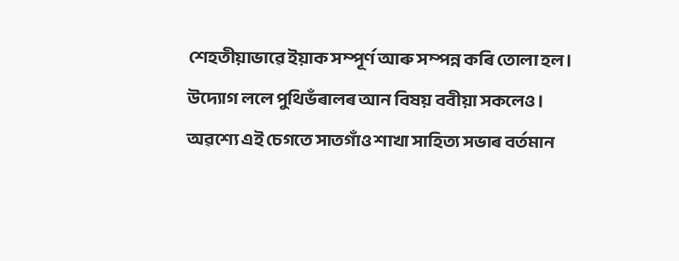শেহতীয়াভাৱে ইয়াক সম্পূৰ্ণ আৰু সম্পন্ন কৰি তোলা হল। উদ্যোগ ললে পুথিভঁৰালৰ আন বিষয় ববীয়া সকলেও। অৱশ্যে এই চেগতে সাতগাঁও শাখা সাহিত্য সভাৰ বৰ্তমান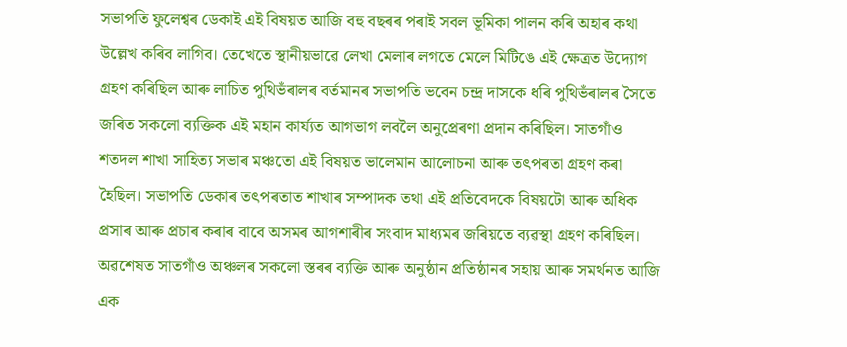সভাপতি ফুলেশ্বৰ ডেকাই এই বিষয়ত আজি বহু বছৰৰ পৰাই সবল ভূমিকা পালন কৰি অহাৰ কথা উল্লেখ কৰিব লাগিব। তেখেতে স্থানীয়ভাৱে লেখা মেলাৰ লগতে মেলে মিটিঙে এই ক্ষেত্ৰত উদ্যোগ গ্ৰহণ কৰিছিল আৰু লাচিত পুথিভঁৰালৰ বৰ্তমানৰ সভাপতি ভবেন চন্দ্ৰ দাসকে ধৰি পুথিভঁৰালৰ সৈতে জৰিত সকলো ব্যক্তিক এই মহান কাৰ্য্যত আগভাগ লবলৈ অনুপ্ৰেৰণা প্ৰদান কৰিছিল। সাতগাঁও শতদল শাখা সাহিত্য সভাৰ মঞ্চতো এই বিষয়ত ভালেমান আলোচনা আৰু তৎপৰতা গ্ৰহণ কৰা হৈছিল। সভাপতি ডেকাৰ তৎপৰতাত শাখাৰ সম্পাদক তথা এই প্ৰতিবেদকে বিষয়টো আৰু অধিক প্ৰসাৰ আৰু প্ৰচাৰ কৰাৰ বাবে অসমৰ আগশাৰীৰ সংবাদ মাধ্যমৰ জৰিয়তে ব্যৱস্থা গ্ৰহণ কৰিছিল। অৱশেষত সাতগাঁও অঞ্চলৰ সকলো স্তৰৰ ব্যক্তি আৰু অনুষ্ঠান প্ৰতিষ্ঠানৰ সহায় আৰু সমৰ্থনত আজি এক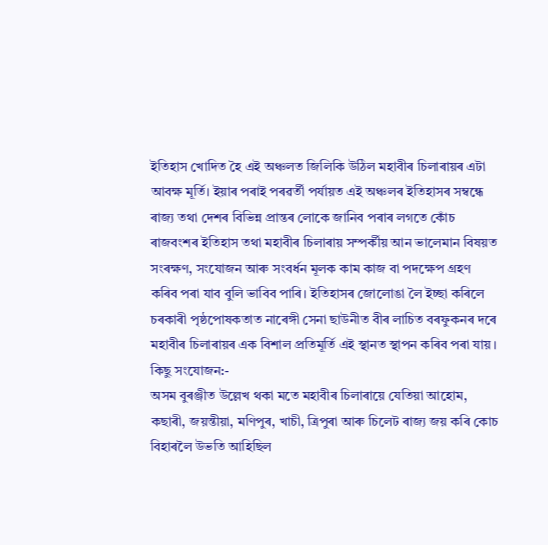ইতিহাস খোদিত হৈ এই অঞ্চলত জিলিকি উঠিল মহাবীৰ চিলাৰায়ৰ এটা আবক্ষ মূৰ্তি। ইয়াৰ পৰাই পৰৱৰ্তী পৰ্যায়ত এই অঞ্চলৰ ইতিহাসৰ সম্বন্ধে ৰাজ্য তথা দেশৰ বিভিন্ন প্ৰান্তৰ লোকে জানিব পৰাৰ লগতে কোঁচ ৰাজবংশৰ ইতিহাস তথা মহাবীৰ চিলাৰায় সম্পৰ্কীয় আন ভালেমান বিষয়ত সংৰক্ষণ, সংযোজন আৰু সংবৰ্ধন মূলক কাম কাজ বা পদক্ষেপ গ্ৰহণ কৰিব পৰা যাব বুলি ভাবিব পাৰি। ইতিহাসৰ জোলোঙা লৈ ইচ্ছা কৰিলে চৰকাৰী পৃষ্ঠপোষকতাত নাৰেঙ্গী সেনা ছাউনীত বীৰ লাচিত বৰফুকনৰ দৰে মহাবীৰ চিলাৰায়ৰ এক বিশাল প্ৰতিমূৰ্তি এই স্থানত স্থাপন কৰিব পৰা যায়।
কিছু সংযোজন:-
অসম বুৰঞ্জীত উল্লেখ থকা মতে মহাবীৰ চিলাৰায়ে যেতিয়া আহোম, কছাৰী, জয়ন্তীয়া, মণিপুৰ, খাচী, ত্ৰিপুৰা আৰু চিলেট ৰাজ্য জয় কৰি কোচ বিহাৰলৈ উভতি আহিছিল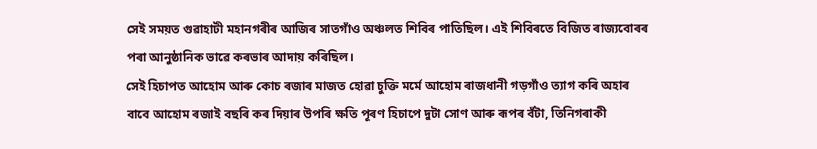সেই সময়ত গুৱাহাটী মহানগৰীৰ আজিৰ সাতগাঁও অঞ্চলত শিবিৰ পাতিছিল। এই শিবিৰতে বিজিত ৰাজ্যবোৰৰ পৰা আনুষ্ঠানিক ভাৱে কৰভাৰ আদায় কৰিছিল।
সেই হিচাপত আহোম আৰু কোচ ৰজাৰ মাজত হোৱা চুক্তি মৰ্মে আহোম ৰাজধানী গড়গাঁও ত্যাগ কৰি অহাৰ বাবে আহোম ৰজাই বছৰি কৰ দিয়াৰ উপৰি ক্ষতি পূৰণ হিচাপে দুটা সোণ আৰু ৰূপৰ বঁটা, তিনিগৰাকী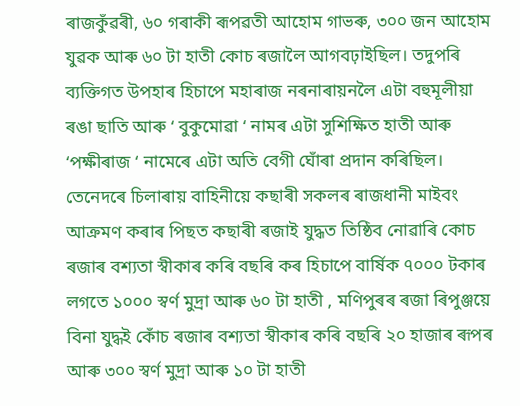ৰাজকুঁৱৰী, ৬০ গৰাকী ৰূপৱতী আহোম গাভৰু, ৩০০ জন আহোম যুৱক আৰু ৬০ টা হাতী কোচ ৰজালৈ আগবঢ়াইছিল। তদুপৰি ব্যক্তিগত উপহাৰ হিচাপে মহাৰাজ নৰনাৰায়নলৈ এটা বহুমূলীয়া ৰঙা ছাতি আৰু ‘ বুকুমোৱা ‘ নামৰ এটা সুশিক্ষিত হাতী আৰু ‘পক্ষীৰাজ ‘ নামেৰে এটা অতি বেগী ঘোঁৰা প্ৰদান কৰিছিল। তেনেদৰে চিলাৰায় বাহিনীয়ে কছাৰী সকলৰ ৰাজধানী মাইবং আক্ৰমণ কৰাৰ পিছত কছাৰী ৰজাই যুদ্ধত তিষ্ঠিব নোৱাৰি কোচ ৰজাৰ বশ্যতা স্বীকাৰ কৰি বছৰি কৰ হিচাপে বাৰ্ষিক ৭০০০ টকাৰ লগতে ১০০০ স্বৰ্ণ মুদ্ৰা আৰু ৬০ টা হাতী , মণিপুৰৰ ৰজা ৰিপুঞ্জয়ে বিনা যুদ্ধই কোঁচ ৰজাৰ বশ্যতা স্বীকাৰ কৰি বছৰি ২০ হাজাৰ ৰূপৰ আৰু ৩০০ স্বৰ্ণ মুদ্ৰা আৰু ১০ টা হাতী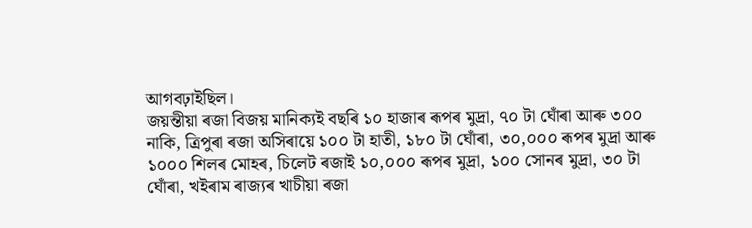আগবঢ়াইছিল।
জয়ন্তীয়া ৰজা বিজয় মানিক্যই বছৰি ১০ হাজাৰ ৰূপৰ মুদ্ৰা, ৭০ টা ঘোঁৰা আৰু ৩০০ নাকি, ত্ৰিপুৰা ৰজা অসিৰায়ে ১০০ টা হাতী, ১৮০ টা ঘোঁৰা, ৩০,০০০ ৰূপৰ মুদ্ৰা আৰু ১০০০ শিলৰ মোহৰ, চিলেট ৰজাই ১০,০০০ ৰূপৰ মুদ্ৰা, ১০০ সোনৰ মুদ্ৰা, ৩০ টা ঘোঁৰা, খইৰাম ৰাজ্যৰ খাচীয়া ৰজা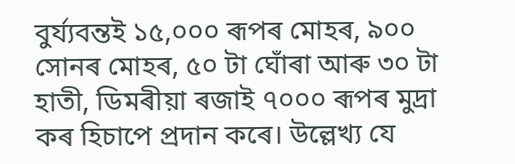বুৰ্য্যবন্তই ১৫,০০০ ৰূপৰ মোহৰ, ৯০০ সোনৰ মোহৰ, ৫০ টা ঘোঁৰা আৰু ৩০ টা হাতী, ডিমৰীয়া ৰজাই ৭০০০ ৰূপৰ মুদ্ৰা কৰ হিচাপে প্ৰদান কৰে। উল্লেখ্য যে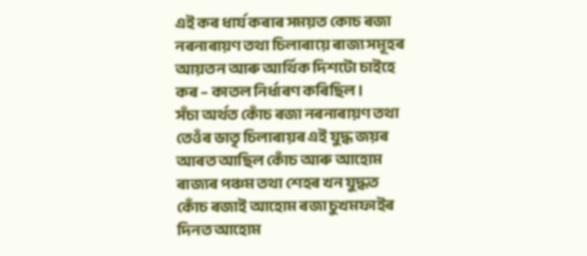এই কৰ ধাৰ্য কৰাৰ সময়ত কোচ ৰজা নৰনাৰায়ণ তথা চিলাৰায়ে ৰাজ্য সমূহৰ আয়তন আৰু আৰ্থিক দিশটো চাইহে কৰ – কাতল নিৰ্ধাৰণ কৰিছিল।
সঁচা অৰ্থত কোঁচ ৰজা নৰনাৰায়ণ তথা তেওঁৰ ভাতৃ চিলাৰায়ৰ এই যুদ্ধ জয়ৰ আৰত আছিল কোঁচ আৰু আহোম ৰাজ্যৰ পঞ্চম তথা শেহৰ খন যুদ্ধত কোঁচ ৰজাই আহোম ৰজা চুখমফাইৰ দিনত আহোম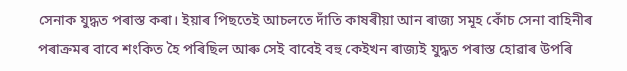সেনাক যুদ্ধত পৰাস্ত কৰা। ইয়াৰ পিছতেই আচলতে দাঁতি কাষৰীয়া আন ৰাজ্য সমূহ কোঁচ সেনা বাহিনীৰ পৰাক্ৰমৰ বাবে শংকিত হৈ পৰিছিল আৰু সেই বাবেই বহু কেইখন ৰাজ্যই যুদ্ধত পৰাস্ত হোৱাৰ উপৰি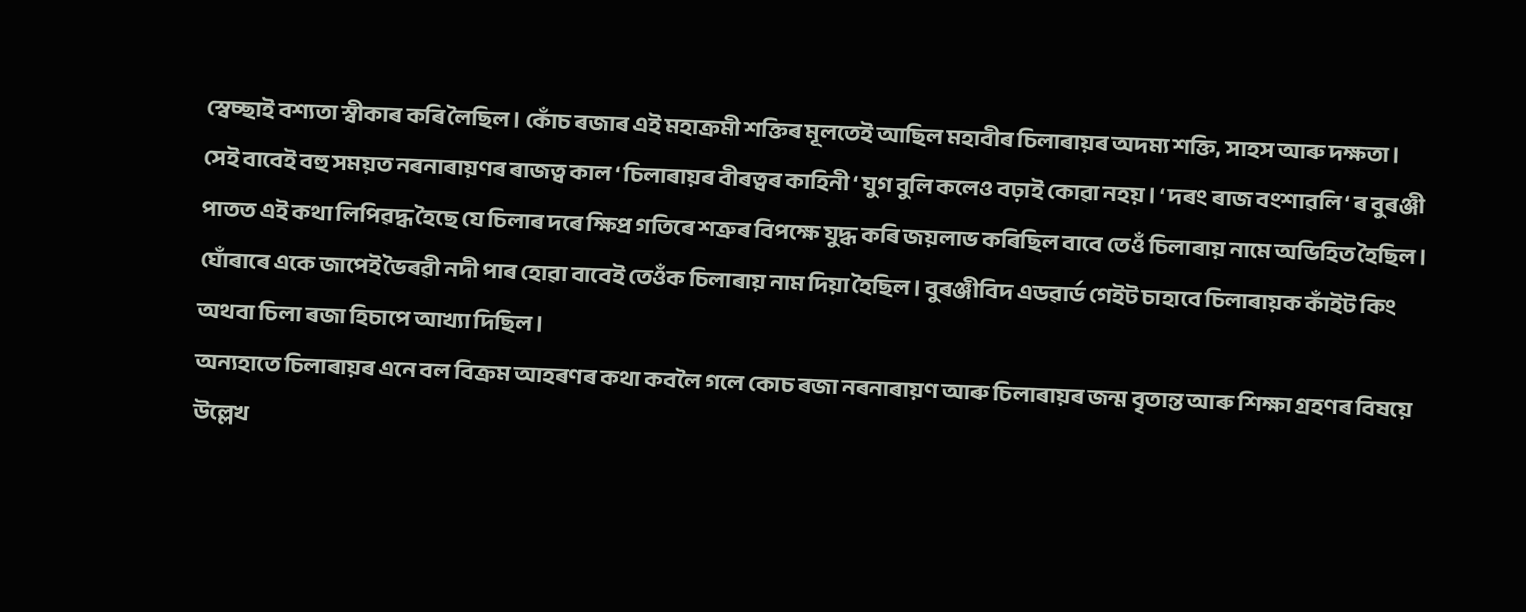স্বেচ্ছাই বশ্যতা স্বীকাৰ কৰি লৈছিল। কোঁচ ৰজাৰ এই মহাক্ৰমী শক্তিৰ মূলতেই আছিল মহাবীৰ চিলাৰায়ৰ অদম্য শক্তি, সাহস আৰু দক্ষতা।
সেই বাবেই বহু সময়ত নৰনাৰায়ণৰ ৰাজত্ব কাল ‘ চিলাৰায়ৰ বীৰত্বৰ কাহিনী ‘ যুগ বুলি কলেও বঢ়াই কোৱা নহয়। ‘ দৰং ৰাজ বংশাৱলি ‘ ৰ বুৰঞ্জী পাতত এই কথা লিপিৱদ্ধ হৈছে যে চিলাৰ দৰে ক্ষিপ্ৰ গতিৰে শত্ৰুৰ বিপক্ষে যুদ্ধ কৰি জয়লাভ কৰিছিল বাবে তেওঁ চিলাৰায় নামে অভিহিত হৈছিল। ঘোঁৰাৰে একে জাপেই ভৈৰৱী নদী পাৰ হোৱা বাবেই তেওঁক চিলাৰায় নাম দিয়া হৈছিল। বুৰঞ্জীবিদ এডৱাৰ্ড গেইট চাহাবে চিলাৰায়ক কাঁইট কিং অথবা চিলা ৰজা হিচাপে আখ্যা দিছিল।
অন্যহাতে চিলাৰায়ৰ এনে বল বিক্ৰম আহৰণৰ কথা কবলৈ গলে কোচ ৰজা নৰনাৰায়ণ আৰু চিলাৰায়ৰ জন্ম বৃতান্ত আৰু শিক্ষা গ্ৰহণৰ বিষয়ে উল্লেখ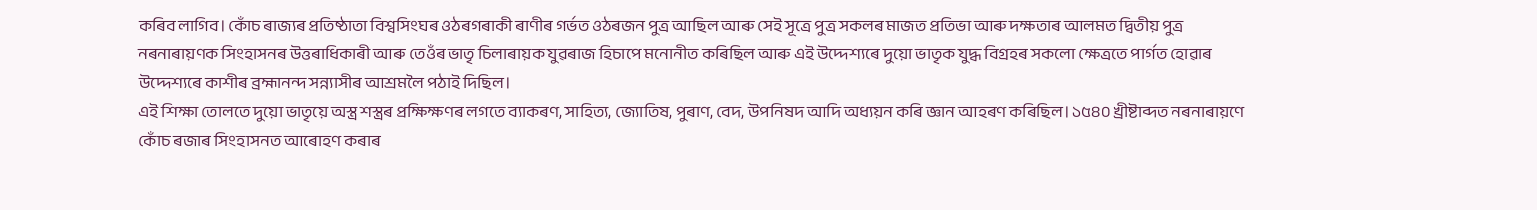কৰিব লাগিব। কোঁচ ৰাজ্যৰ প্ৰতিষ্ঠাতা বিশ্বসিংঘৰ ওঠৰগৰাকী ৰাণীৰ গৰ্ভত ওঠৰজন পুত্ৰ আছিল আৰু সেই সূত্ৰে পুত্ৰ সকলৰ মাজত প্ৰতিভা আৰু দক্ষতাৰ আলমত দ্বিতীয় পুত্ৰ নৰনাৰায়ণক সিংহাসনৰ উত্তৰাধিকাৰী আৰু তেওঁৰ ভাতৃ চিলাৰায়ক যুৱৰাজ হিচাপে মনোনীত কৰিছিল আৰু এই উদ্দেশ্যৰে দুয়ো ভাতৃক যুদ্ধ বিগ্ৰহৰ সকলো ক্ষেত্ৰতে পাৰ্গত হোৱাৰ উদ্দেশ্যৰে কাশীৰ ব্ৰহ্মানন্দ সন্ন্যাসীৰ আশ্ৰমলৈ পঠাই দিছিল।
এই শিক্ষা তোলতে দুয়ো ভাতৃয়ে অস্ত্ৰ শস্ত্ৰৰ প্ৰক্ষিক্ষণৰ লগতে ব্যাকৰণ, সাহিত্য, জ্যোতিষ, পুৰাণ, বেদ, উপনিষদ আদি অধ্যয়ন কৰি জ্ঞান আহৰণ কৰিছিল। ১৫৪০ খ্ৰীষ্টাব্দত নৰনাৰায়ণে কোঁচ ৰজাৰ সিংহাসনত আৰোহণ কৰাৰ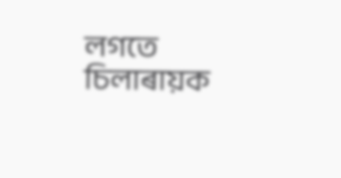লগতে চিলাৰায়ক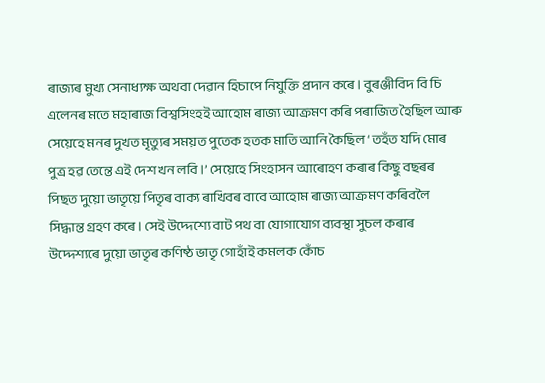ৰাজ্যৰ মুখ্য সেনাধ্যক্ষ অথবা দেৱান হিচাপে নিযুক্তি প্ৰদান কৰে। বুৰঞ্জীবিদ বি চি এলেনৰ মতে মহাৰাজ বিশ্বসিংহই আহোম ৰাজ্য আক্ৰমণ কৰি পৰাজিত হৈছিল আৰু সেয়েহে মনৰ দুখত মৃত্যুৰ সময়ত পুতেক হতক মাতি আনি কৈছিল ‘ তহঁত যদি মোৰ পুত্ৰ হৱ তেন্তে এই দেশ খন লবি।’ সেয়েহে সিংহাসন আৰোহণ কৰাৰ কিছু বছৰৰ পিছত দুয়ো ভাতৃয়ে পিতৃৰ বাক্য ৰাখিবৰ বাবে আহোম ৰাজ্য আক্ৰমণ কৰিবলৈ সিদ্ধান্ত গ্ৰহণ কৰে। সেই উদ্দেশ্যে বাট পথ বা যোগাযোগ ব্যবস্থা সুচল কৰাৰ উদ্দেশ্যৰে দুয়ো ভাতৃৰ কণিষ্ঠ ভাতৃ গোহাঁই কমলক কোঁচ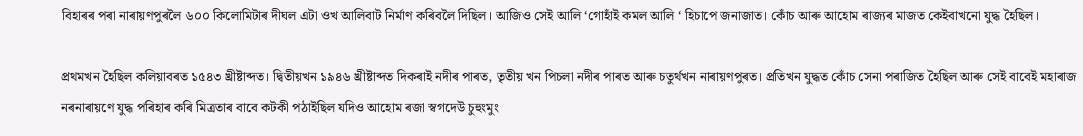বিহাৰৰ পৰা নাৰায়ণপুৰলৈ ৬০০ কিলোমিটাৰ দীঘল এটা ওখ আলিবাট নিৰ্মাণ কৰিবলৈ দিছিল। আজিও সেই আলি ‘গোহাঁই কমল আলি ‘ হিচাপে জনাজাত। কোঁচ আৰু আহোম ৰাজ্যৰ মাজত কেইবাখনো যুদ্ধ হৈছিল।

প্ৰথমখন হৈছিল কলিয়াবৰত ১৫৪৩ খ্ৰীষ্টাব্দত। দ্বিতীয়খন ১৯৪৬ খ্ৰীষ্টাব্দত দিকৰাই নদীৰ পাৰত, তৃতীয় খন পিচলা নদীৰ পাৰত আৰু চতুৰ্থখন নাৰায়ণপুৰত। প্ৰতিখন যুদ্ধত কোঁচ সেনা পৰাজিত হৈছিল আৰু সেই বাবেই মহাৰাজ নৰনাৰায়ণে যুদ্ধ পৰিহাৰ কৰি মিত্ৰতাৰ বাবে কটকী পঠাইছিল যদিও আহোম ৰজা স্বগদেউ চুহুংমুং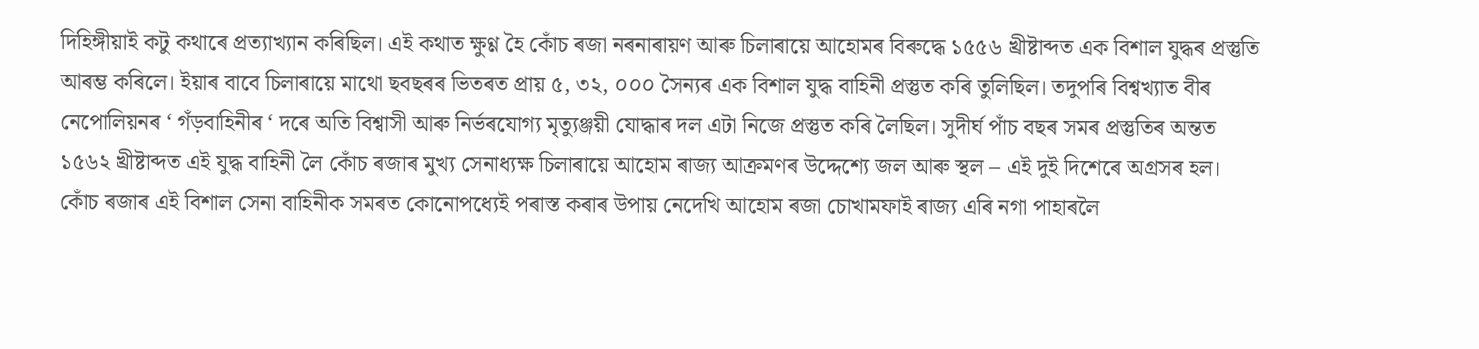দিহিঙ্গীয়াই কটু কথাৰে প্ৰত্যাখ্যান কৰিছিল। এই কথাত ক্ষুণ্ণ হৈ কোঁচ ৰজা নৰনাৰায়ণ আৰু চিলাৰায়ে আহোমৰ বিৰুদ্ধে ১৫৫৬ খ্ৰীষ্টাব্দত এক বিশাল যুদ্ধৰ প্ৰস্তুতি আৰম্ভ কৰিলে। ইয়াৰ বাবে চিলাৰায়ে মাথো ছবছৰৰ ভিতৰত প্ৰায় ৫, ৩২, ০০০ সৈন্যৰ এক বিশাল যুদ্ধ বাহিনী প্ৰস্তুত কৰি তুলিছিল। তদুপৰি বিশ্বখ্যাত বীৰ নেপোলিয়নৰ ‘ গঁড়বাহিনীৰ ‘ দৰে অতি বিশ্বাসী আৰু নিৰ্ভৰযোগ্য মৃত্যুঞ্জয়ী যোদ্ধাৰ দল এটা নিজে প্ৰস্তুত কৰি লৈছিল। সুদীৰ্ঘ পাঁচ বছৰ সমৰ প্ৰস্তুতিৰ অন্তত ১৫৬২ খ্ৰীষ্টাব্দত এই যুদ্ধ বাহিনী লৈ কোঁচ ৰজাৰ মুখ্য সেনাধ্যক্ষ চিলাৰায়ে আহোম ৰাজ্য আক্ৰমণৰ উদ্দেশ্যে জল আৰু স্থল – এই দুই দিশেৰে অগ্ৰসৰ হল। কোঁচ ৰজাৰ এই বিশাল সেনা বাহিনীক সমৰত কোনোপধ্যেই পৰাস্ত কৰাৰ উপায় নেদেখি আহোম ৰজা চোখামফাই ৰাজ্য এৰি নগা পাহাৰলৈ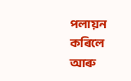পলায়ন কৰিলে আৰু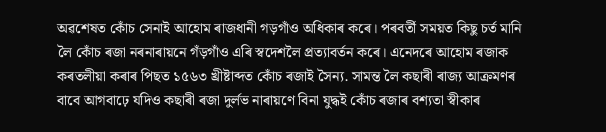অৱশেষত কোঁচ সেনাই আহোম ৰাজধানী গড়গাঁও অধিকাৰ কৰে। পৰবৰ্তী সময়ত কিছু চৰ্ত মানি লৈ কোঁচ ৰজা নৰনাৰায়নে গঁড়গাঁও এৰি স্বদেশলৈ প্ৰত্যাবৰ্তন কৰে। এনেদৰে আহোম ৰজাক কৰতলীয়া কৰাৰ পিছত ১৫৬৩ খ্ৰীষ্টাব্দত কোঁচ ৰজাই সৈন্য. সামন্ত লৈ কছাৰী ৰাজ্য আক্ৰমণৰ বাবে আগবাঢ়ে যদিও কছাৰী ৰজা দুৰ্লভ নাৰায়ণে বিনা যুদ্ধই কোঁচ ৰজাৰ বশ্যতা স্বীকাৰ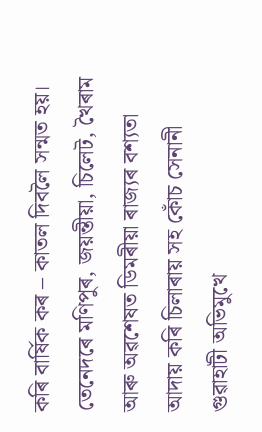কৰি বাৰ্ষিক কৰ – কাতল দিবলৈ সন্মত হয়। তেনেদৰে মণিপুৰ, জয়ন্তীয়া, চিলেট, খৈৰাম আৰু অৱশেষত ডিমৰীয়া ৰাজ্যৰ বশ্যতা আদায় কৰি চিলাৰায় সহ কোঁচ সেনানী গুৱাহাটী অভিমুখে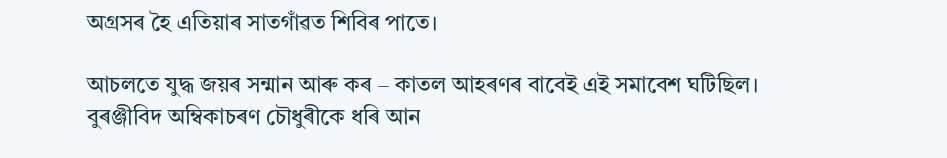অগ্ৰসৰ হৈ এতিয়াৰ সাতগাঁৱত শিবিৰ পাতে।

আচলতে যুদ্ধ জয়ৰ সন্মান আৰু কৰ – কাতল আহৰণৰ বাবেই এই সমাবেশ ঘটিছিল। বুৰঞ্জীবিদ অম্বিকাচৰণ চৌধুৰীকে ধৰি আন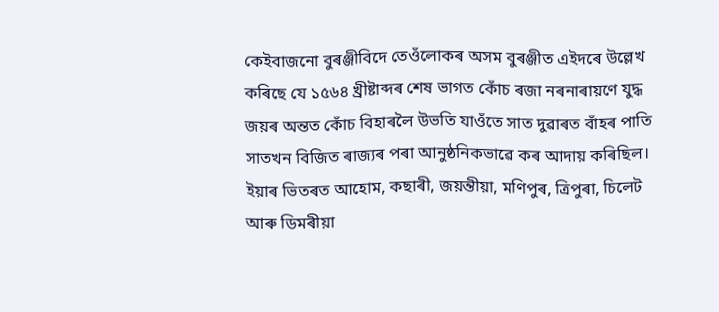কেইবাজনো বুৰঞ্জীবিদে তেওঁলোকৰ অসম বুৰঞ্জীত এইদৰে উল্লেখ কৰিছে যে ১৫৬৪ খ্ৰীষ্টাব্দৰ শেষ ভাগত কোঁচ ৰজা নৰনাৰায়ণে যুদ্ধ জয়ৰ অন্তত কোঁচ বিহাৰলৈ উভতি যাওঁতে সাত দুৱাৰত বাঁহৰ পাতি সাতখন বিজিত ৰাজ্যৰ পৰা আনুষ্ঠনিকভাৱে কৰ আদায় কৰিছিল। ইয়াৰ ভিতৰত আহোম, কছাৰী, জয়ন্তীয়া, মণিপুৰ, ত্ৰিপুৰা, চিলেট আৰু ডিমৰীয়া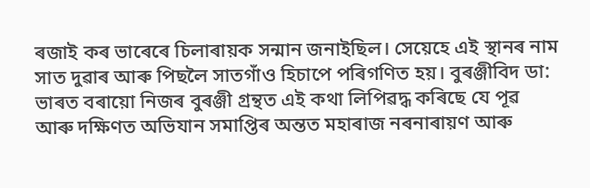ৰজাই কৰ ভাৰেৰে চিলাৰায়ক সন্মান জনাইছিল। সেয়েহে এই স্থানৰ নাম সাত দুৱাৰ আৰু পিছলৈ সাতগাঁও হিচাপে পৰিগণিত হয়। বুৰঞ্জীবিদ ডা: ভাৰত বৰায়ো নিজৰ বুৰঞ্জী গ্ৰন্থত এই কথা লিপিৱদ্ধ কৰিছে যে পূৱ আৰু দক্ষিণত অভিযান সমাপ্তিৰ অন্তত মহাৰাজ নৰনাৰায়ণ আৰু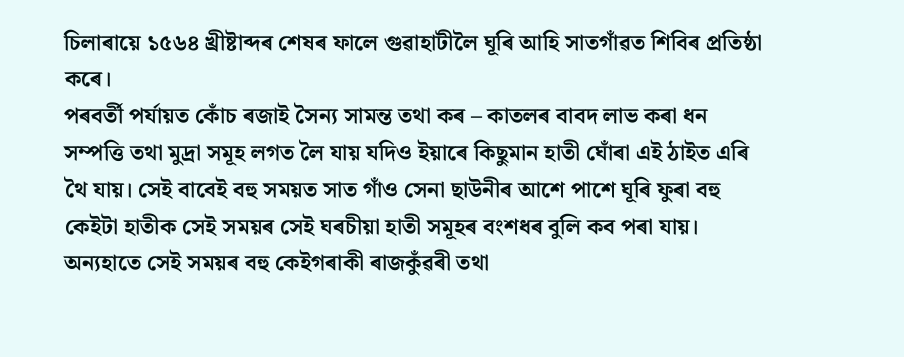চিলাৰায়ে ১৫৬৪ খ্ৰীষ্টাব্দৰ শেষৰ ফালে গুৱাহাটীলৈ ঘূৰি আহি সাতগাঁৱত শিবিৰ প্ৰতিষ্ঠা কৰে।
পৰবৰ্তী পৰ্যায়ত কোঁচ ৰজাই সৈন্য সামন্ত তথা কৰ – কাতলৰ বাবদ লাভ কৰা ধন সম্পত্তি তথা মুদ্ৰা সমূহ লগত লৈ যায় যদিও ইয়াৰে কিছুমান হাতী ঘোঁৰা এই ঠাইত এৰি থৈ যায়। সেই বাবেই বহু সময়ত সাত গাঁও সেনা ছাউনীৰ আশে পাশে ঘূৰি ফুৰা বহু কেইটা হাতীক সেই সময়ৰ সেই ঘৰচীয়া হাতী সমূহৰ বংশধৰ বুলি কব পৰা যায়। অন্যহাতে সেই সময়ৰ বহু কেইগৰাকী ৰাজকুঁৱৰী তথা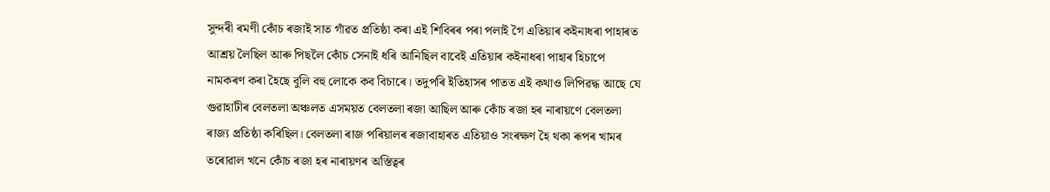সুন্দৰী ৰমণী কোঁচ ৰজাই সাত গাঁৱত প্ৰতিষ্ঠা কৰা এই শিবিৰৰ পৰা পলাই গৈ এতিয়াৰ কইনাধৰা পাহাৰত আশ্ৰয় লৈছিল আৰু পিছলৈ কোঁচ সেনাই ধৰি আনিছিল বাবেই এতিয়াৰ কইনাধৰা পাহাৰ হিচাপে নামকৰণ কৰা হৈছে বুলি বহু লোকে কব বিচাৰে। তদুপৰি ইতিহাসৰ পাতত এই কথাও লিপিৱদ্ধ আছে যে গুৱাহাটীৰ বেলতলা অঞ্চলত এসময়ত বেলতলা ৰজা আছিল আৰু কোঁচ ৰজা হৰ নাৰায়ণে বেলতলা ৰাজ্য প্ৰতিষ্ঠা কৰিছিল। বেলতলা ৰাজ পৰিয়ালৰ ৰজাবাহাৰত এতিয়াও সংৰক্ষণ হৈ থকা ৰূপৰ খামৰ তৰোৱাল খনে কোঁচ ৰজা হৰ নাৰায়ণৰ অস্তিত্বৰ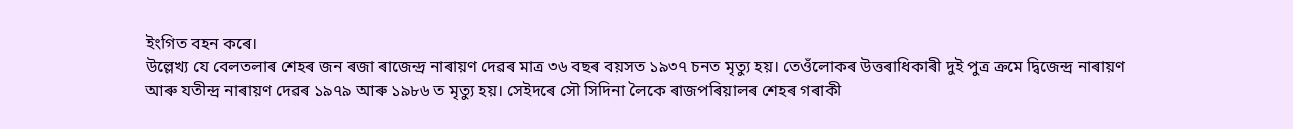ইংগিত বহন কৰে।
উল্লেখ্য যে বেলতলাৰ শেহৰ জন ৰজা ৰাজেন্দ্ৰ নাৰায়ণ দেৱৰ মাত্ৰ ৩৬ বছৰ বয়সত ১৯৩৭ চনত মৃত্যু হয়। তেওঁলোকৰ উত্তৰাধিকাৰী দুই পুত্ৰ ক্ৰমে দ্বিজেন্দ্ৰ নাৰায়ণ আৰু যতীন্দ্ৰ নাৰায়ণ দেৱৰ ১৯৭৯ আৰু ১৯৮৬ ত মৃত্যু হয়। সেইদৰে সৌ সিদিনা লৈকে ৰাজপৰিয়ালৰ শেহৰ গৰাকী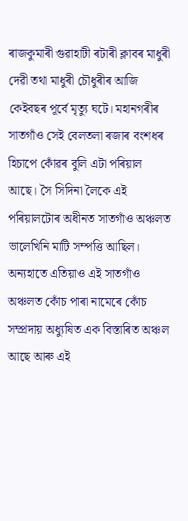ৰাজকুমাৰী গুৱাহাটী ৰটাৰী ক্লাবৰ মাধুৰী দেৱী তথা মাধুৰী চৌধুৰীৰ আজি কেইবছৰ পূৰ্বে মৃত্যু ঘটে। মহানগৰীৰ সাতগাঁও সেই বেলতলা ৰজাৰ বংশধৰ হিচাপে কোঁৱৰ বুলি এটা পৰিয়াল আছে। সৈ সিদিনা লৈকে এই পৰিয়ালটোৰ অধীনত সাতগাঁও অঞ্চলত ভালেখিনি মাটি সম্পত্তি আছিল। অন্যহাতে এতিয়াও এই সাতগাঁও অঞ্চলত কোঁচ পাৰা নামেৰে কোঁচ সম্প্ৰদায় অধ্যুষিত এক বিস্তাৰিত অঞ্চল আছে আৰু এই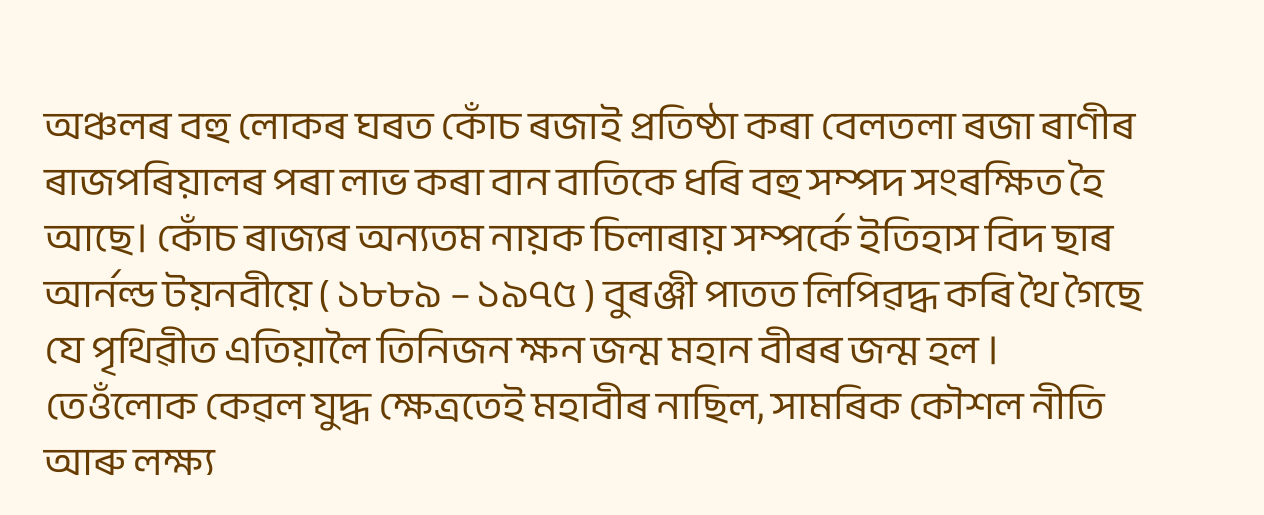অঞ্চলৰ বহু লোকৰ ঘৰত কোঁচ ৰজাই প্ৰতিষ্ঠা কৰা বেলতলা ৰজা ৰাণীৰ ৰাজপৰিয়ালৰ পৰা লাভ কৰা বান বাতিকে ধৰি বহু সম্পদ সংৰক্ষিত হৈ আছে। কোঁচ ৰাজ্যৰ অন্যতম নায়ক চিলাৰায় সম্পৰ্কে ইতিহাস বিদ ছাৰ আৰ্নল্ড টয়নবীয়ে ( ১৮৮৯ – ১৯৭৫ ) বুৰঞ্জী পাতত লিপিৱদ্ধ কৰি থৈ গৈছে যে পৃথিৱীত এতিয়ালৈ তিনিজন ক্ষন জন্ম মহান বীৰৰ জন্ম হল ।
তেওঁলোক কেৱল যুদ্ধ ক্ষেত্ৰতেই মহাবীৰ নাছিল, সামৰিক কৌশল নীতি আৰু লক্ষ্য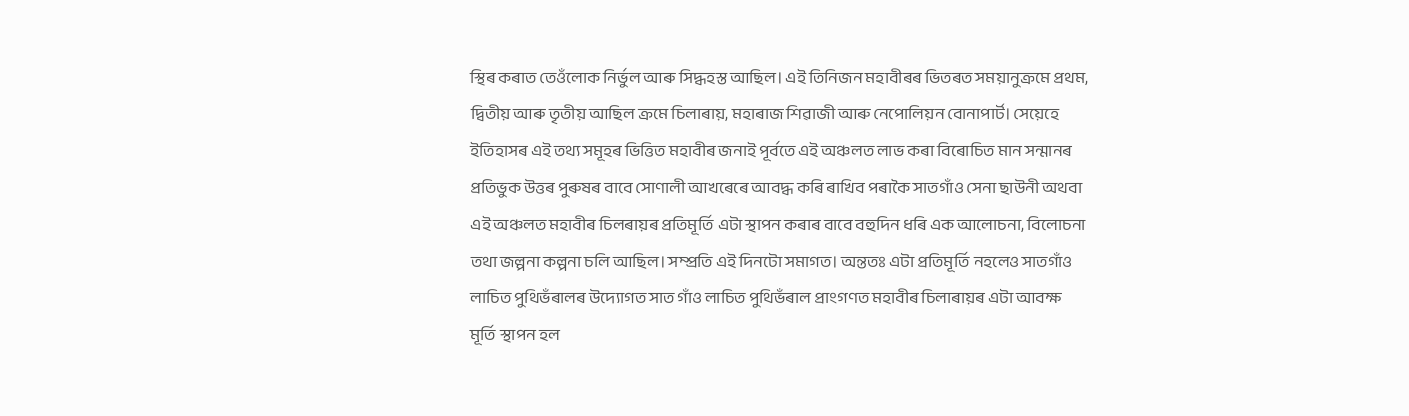স্থিৰ কৰাত তেওঁলোক নিৰ্ভুল আৰু সিদ্ধহস্ত আছিল। এই তিনিজন মহাবীৰৰ ভিতৰত সময়ানুক্ৰমে প্ৰথম, দ্বিতীয় আৰু তৃতীয় আছিল ক্ৰমে চিলাৰায়, মহাৰাজ শিৱাজী আৰু নেপোলিয়ন বোনাপাৰ্ট। সেয়েহে ইতিহাসৰ এই তথ্য সমূহৰ ভিত্তিত মহাবীৰ জনাই পূৰ্বতে এই অঞ্চলত লাভ কৰা বিৰোচিত মান সন্মানৰ প্ৰতিভুক উত্তৰ পুৰুষৰ বাবে সোণালী আখৰেৰে আবদ্ধ কৰি ৰাখিব পৰাকৈ সাতগাঁও সেনা ছাউনী অথবা এই অঞ্চলত মহাবীৰ চিলৰায়ৰ প্ৰতিমূৰ্তি এটা স্থাপন কৰাৰ বাবে বহুদিন ধৰি এক আলোচনা, বিলোচনা তথা জল্পনা কল্পনা চলি আছিল। সম্প্ৰতি এই দিনটো সমাগত। অন্ততঃ এটা প্ৰতিমূৰ্তি নহলেও সাতগাঁও লাচিত পুথিভঁৰালৰ উদ্যোগত সাত গাঁও লাচিত পুথিভঁৰাল প্ৰাংগণত মহাবীৰ চিলাৰায়ৰ এটা আবক্ষ মূৰ্তি স্থাপন হল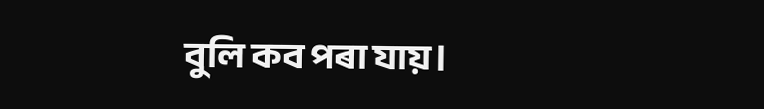বুলি কব পৰা যায়।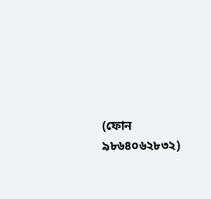(ফোন ৯৮৬৪০৬২৮৩২)